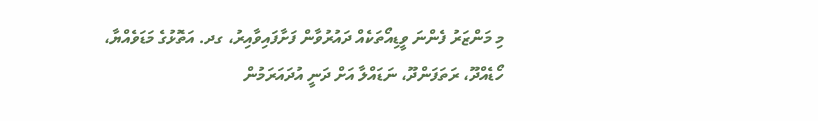މި މަންޒަރު ފެންނަ ވީޑިއޯތަކެއް ދައުރުވާން ފަށާފައިވާއިރު، ގދ. އަތޮޅުގެ މަޑަވެއްޔާ، ހޯޑެއްދޫ، ރަތަފަންދޫ، ނަޑައްލާ އަށް ދަނީ އުދައަރަމުން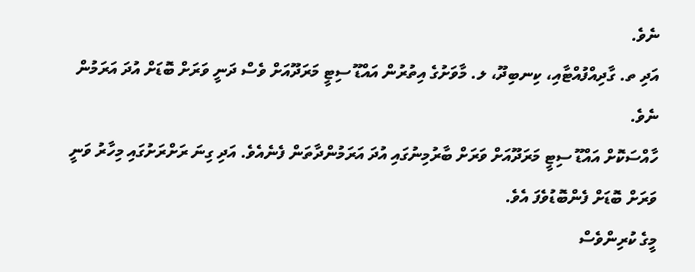ނެވެ.
އަދި ތ. ގާދިއްފުއްޓާއި، ކިނބިދޫ، ލ. މާވަށުގެ އިތުރުން އައްޑޫ ސިޓީ މަރަދޫއަށް ވެސް ދަނީ ވަރަށް ބޮޑަށް އުދަ އަރަމުން ނެވެ.
ހާއްސަކޮށް އައްޑޫ ސިޓީ މަރަދޫއަށް ވަރަށް ބާރުމިނުގައި އުދަ އަރަމުންދާތަން ފެނެއެވެ. އަދި ގިނަ ރަށްރަށުގައި މިހާރު ވަނީ ވަރަށް ބޮޑަށް ފެންބޮޑުވެފަ އެވެ.
މީގެ ކުރިންވެސް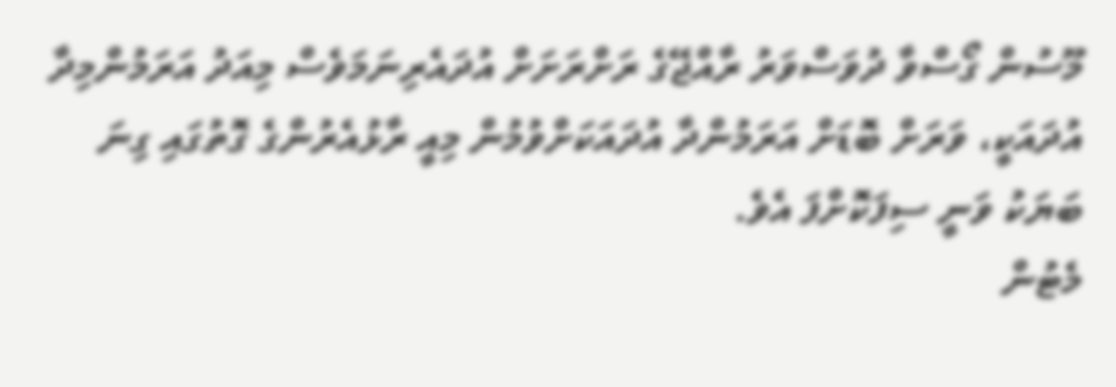މޫސުން ގޯސްވާ ދުވަސްވަރު ރާއްޖޭގެ ރަށްރަށަށް އުދައެރިނަމަވެސް މިއަދު އަރަމުންމިދާ އުދައަކީ، ވަރަށް ބޮޑަށް އަރަމުންދާ އުދައަކަށްވުމުން މިއީ ރާޅުއެރުންގެ ގޮތުގައި ގިނަ ބަޔަކު ވަނީ ސިފަކޮށްފަ އެވެ.
މެޓުން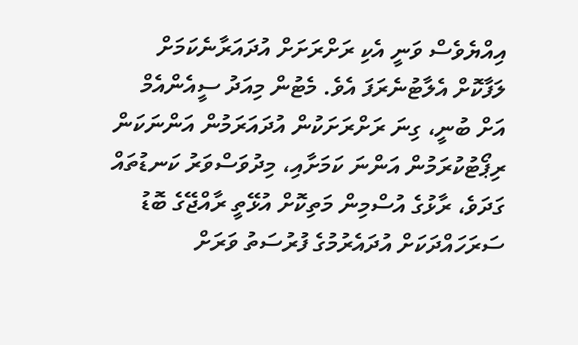އިއްޔެވެސް ވަނީ އެކި ރަށްރަށަށް އުދައަރާނެކަމަށް ލަފާކޮށް އެލާޓުނެރަފަ އެވެ. މެޓުން މިއަދު ސީއެންއެމް އަށް ބުނީ، ގިނަ ރަށްރަށަކުން އުދައަރަމުން އަންނަކަން ރިޕޯޓުކުރަމުން އަންނަ ކަމަށާއި، މިދުވަސްވަރު ކަނޑުތައް ގަދަވެ، ރާޅުގެ އުސްމިން މަތިކޮށް އުޅޭތީ ރާއްޖޭގެ ބޮޑު ސަރަހައްދަކަށް އުދައެރުމުގެ ފުރުސަތު ވަރަށް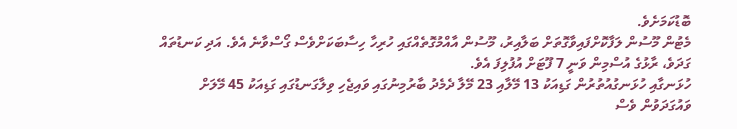ބޮޑުކަމަށެވެ.
މެޓުން މޫސުން ލަފާކޮށްފައިވާގޮތަށް ބަލާއިރު، މޫސުން އާއްމުގޮތެއްގައި ހުރިހާ ހިސާބަކަށްވެސް ގޯސްވާނެ އެވެ. އަދި ކަނޑުތައް ގަދަވެ، ރާޅުގެ އުސްމިން ވަނީ 7 ފޫޓަށް އުފުލިފަ އެވެ.
ހުޅަނގާއި ހުޅަނގުއުތުރުން ގަޑިއަކު 13 މޭލާއި 23 މޭލާ ދެމެދު ބާރުމިނުގައި ވައިޖެހި ވިލާގަނޑުގައި ގަޑިއަކު 45 މޭލަށް ވައުގަދަވުން ވެސް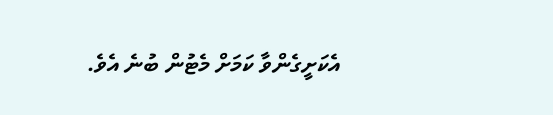އެކަށީގެންވާ ކަމަށް މެޓުން ބުނެ އެވެ.